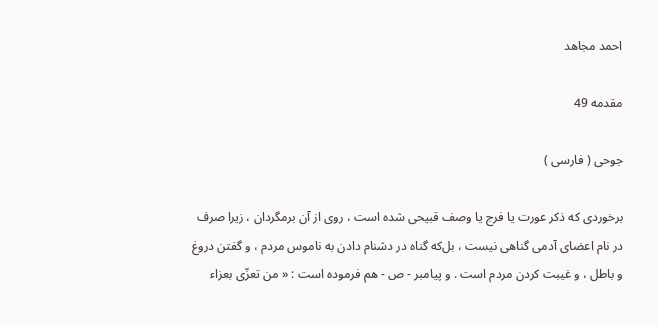احمد مجاهد

مقدمه 49

جوحى ( فارسى )

برخوردى كه ذكر عورت يا فرج يا وصف قبيحى شده است ، روى از آن برمگردان ، زيرا صرف در نام اعضاى آدمى گناهى نيست ، بل‌كه گناه در دشنام دادن به ناموس مردم ، و گفتن دروغ و باطل ، و غيبت كردن مردم است . و پيامبر - ص - هم فرموده است : « من تعزّى بعزاء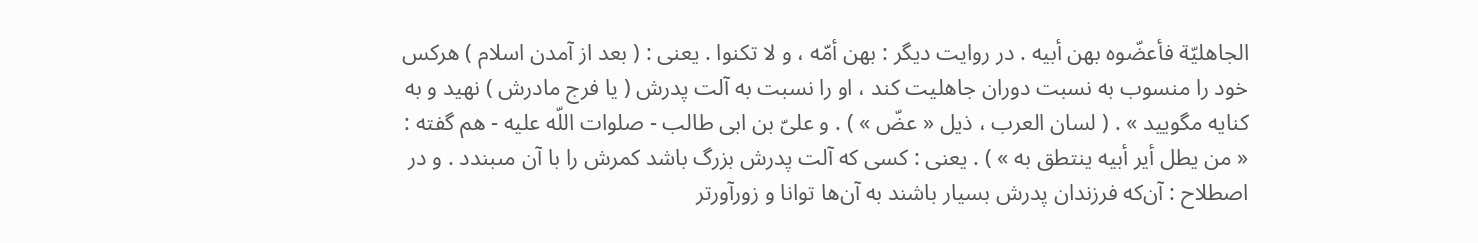الجاهليّة فأعضّوه بهن أبيه . در روايت ديگر : بهن أمّه ، و لا تكنوا . يعنى : ( بعد از آمدن اسلام ) هركس خود را منسوب به نسبت دوران جاهليت كند ، او را نسبت به آلت پدرش ( يا فرج مادرش ) نهيد و به كنايه مگوييد » . ( لسان العرب ، ذيل « عضّ » ) . و علىّ بن ابى طالب - صلوات اللّه عليه - هم گفته : « من يطل أير أبيه ينتطق به » ) . يعنى : كسى كه آلت پدرش بزرگ باشد كمرش را با آن مىبندد . و در اصطلاح : آن‌كه فرزندان پدرش بسيار باشند به آن‌ها توانا و زورآورتر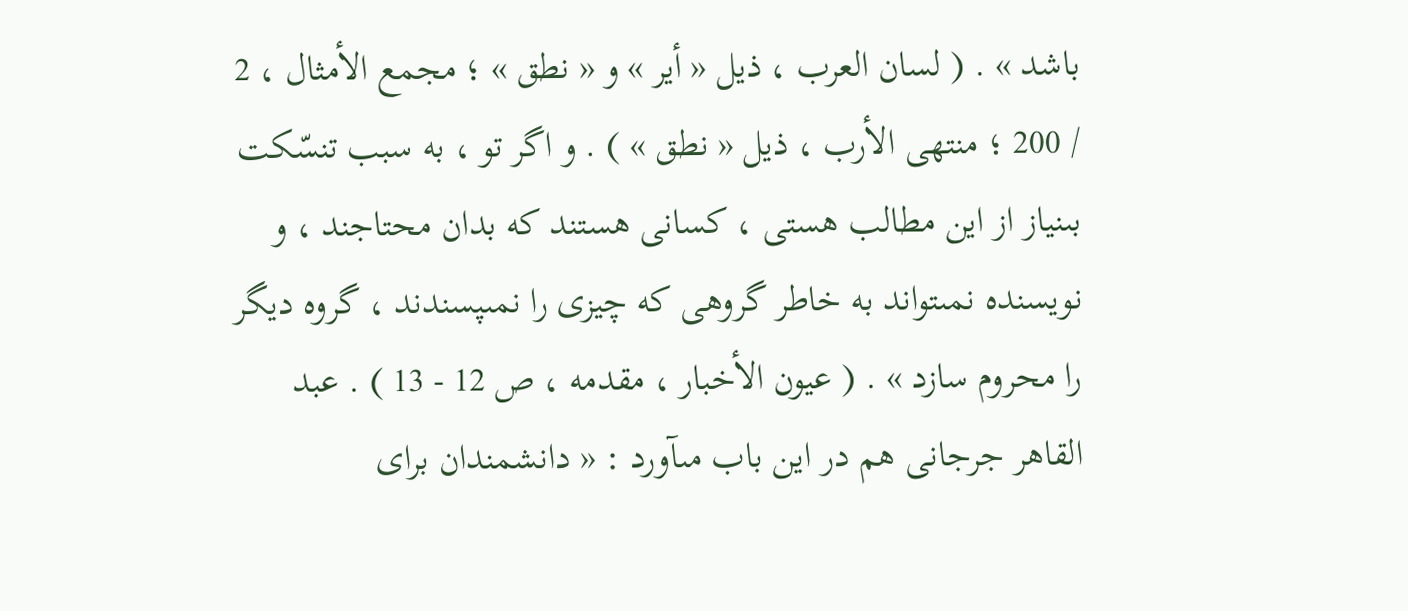باشد » . ( لسان العرب ، ذيل « أير » و « نطق » ؛ مجمع الأمثال ، 2 / 200 ؛ منتهى الأرب ، ذيل « نطق » ) . و اگر تو ، به سبب تنسّكت بىنياز از اين مطالب هستى ، كسانى هستند كه بدان محتاجند ، و نويسنده نمىتواند به خاطر گروهى كه چيزى را نمىپسندند ، گروه ديگر را محروم سازد » . ( عيون الأخبار ، مقدمه ، ص 12 - 13 ) . عبد القاهر جرجانى هم در اين باب مىآورد : « دانشمندان براى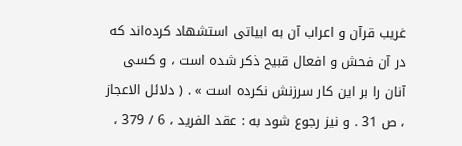غريب قرآن و اعراب آن به ابياتى استشهاد كرده‌اند كه در آن فحش و افعال قبيح ذكر شده است ، و كسى آنان را بر اين كار سرزنش نكرده است » . ( دلائل الاعجاز ، ص 31 . و نيز رجوع شود به : عقد الفريد ، 6 / 379 ،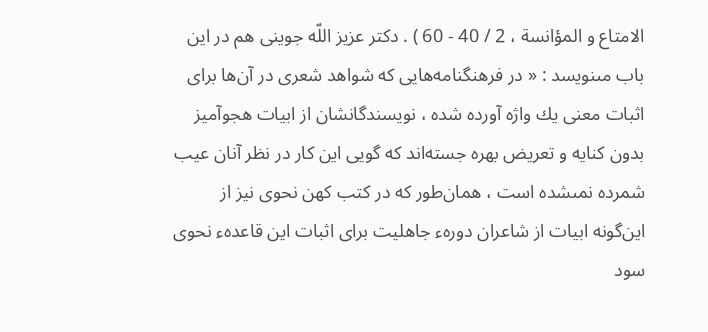الامتاع و المؤانسة ، 2 / 40 - 60 ) . دكتر عزيز اللّه جوينى هم در اين باب مىنويسد : « در فرهنگنامه‌هايى كه شواهد شعرى در آن‌ها براى اثبات معنى يك واژه آورده شده ، نويسندگانشان از ابيات هجوآميز بدون كنايه و تعريض بهره جسته‌اند كه گويى اين كار در نظر آنان عيب شمرده نمىشده است ، همان‌طور كه در كتب كهن نحوى نيز از اين‌گونه ابيات از شاعران دورهء جاهليت براى اثبات اين قاعدهء نحوى سود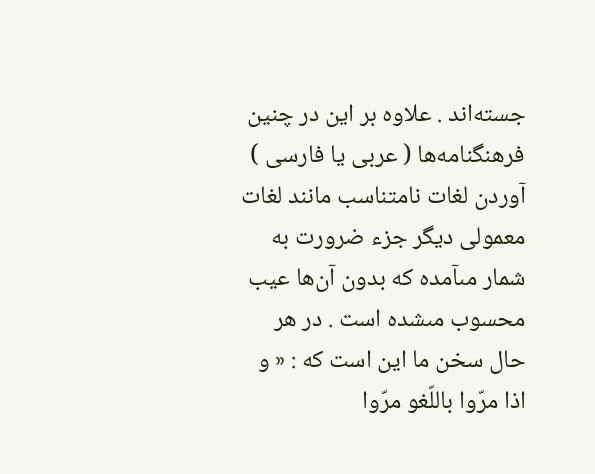جسته‌اند . علاوه بر اين در چنين فرهنگنامه‌ها ( عربى يا فارسى ) آوردن لغات نامتناسب مانند لغات معمولى ديگر جزء ضرورت به شمار مىآمده كه بدون آن‌ها عيب محسوب مىشده است . در هر حال سخن ما اين است كه : « و اذا مرّوا باللّغو مرّوا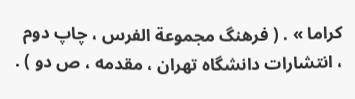كراما » . ( فرهنگ مجموعة الفرس ، چاپ دوم ، انتشارات دانشگاه تهران ، مقدمه ، ص دو ) .